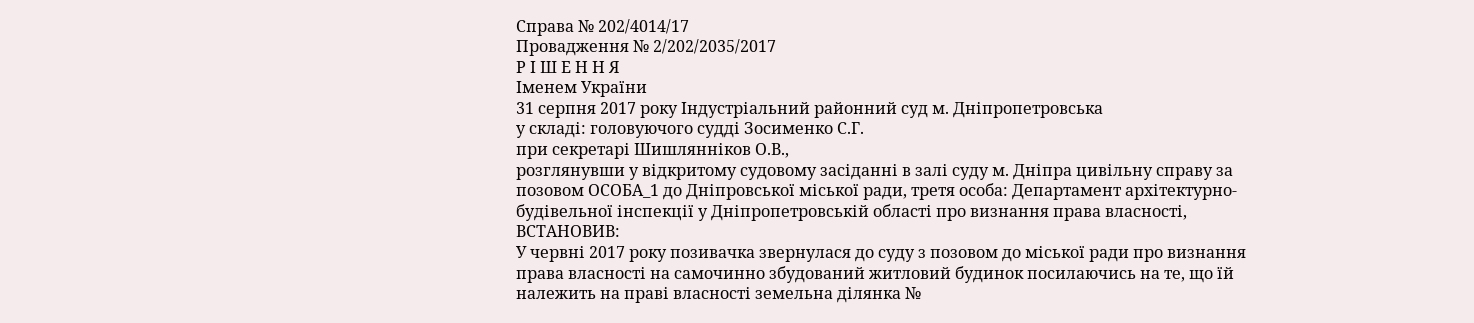Справа № 202/4014/17
Провадження № 2/202/2035/2017
Р І Ш Е Н Н Я
Іменем України
31 серпня 2017 року Індустріальний районний суд м. Дніпропетровська
у складі: головуючого судді Зосименко С.Г.
при секретарі Шишлянніков О.В.,
розглянувши у відкритому судовому засіданні в залі суду м. Дніпра цивільну справу за позовом ОСОБА_1 до Дніпровської міської ради, третя особа: Департамент архітектурно-будівельної інспекції у Дніпропетровській області про визнання права власності,
ВСТАНОВИВ:
У червні 2017 року позивачка звернулася до суду з позовом до міської ради про визнання права власності на самочинно збудований житловий будинок посилаючись на те, що їй належить на праві власності земельна ділянка №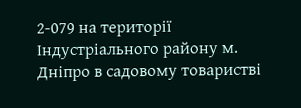2-079 на території Індустріального району м. Дніпро в садовому товаристві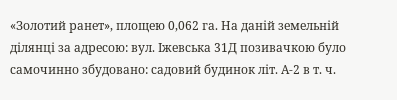«Золотий ранет», площею 0,062 га. На даній земельній ділянці за адресою: вул. Іжевська 31Д позивачкою було самочинно збудовано: садовий будинок літ. А-2 в т. ч.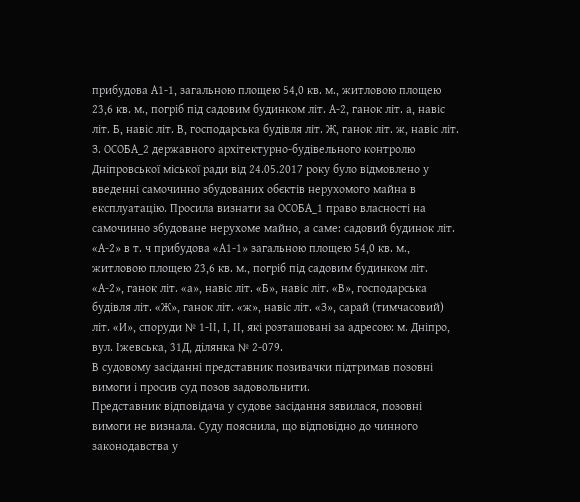прибудова А1-1, загальною площею 54,0 кв. м., житловою площею 23,6 кв. м., погріб під садовим будинком літ. А-2, ганок літ. а, навіс літ. Б, навіс літ. В, господарська будівля літ. Ж, ганок літ. ж, навіс літ. З. ОСОБА_2 державного архітектурно-будівельного контролю Дніпровської міської ради від 24.05.2017 року було відмовлено у введенні самочинно збудованих обєктів нерухомого майна в експлуатацію. Просила визнати за ОСОБА_1 право власності на самочинно збудоване нерухоме майно, а саме: садовий будинок літ. «А-2» в т. ч прибудова «А1-1» загальною площею 54,0 кв. м., житловою площею 23,6 кв. м., погріб під садовим будинком літ. «А-2», ганок літ. «а», навіс літ. «Б», навіс літ. «В», господарська будівля літ. «Ж», ганок літ. «ж», навіс літ. «З», сарай (тимчасовий) літ. «И», споруди № 1-ІІ, І, ІІ, які розташовані за адресою: м. Дніпро, вул. Іжевська, 31Д, ділянка № 2-079.
В судовому засіданні представник позивачки підтримав позовні вимоги і просив суд позов задовольнити.
Представник відповідача у судове засідання зявилася, позовні вимоги не визнала. Суду пояснила, що відповідно до чинного законодавства у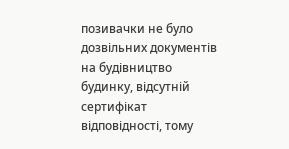позивачки не було дозвільних документів на будівництво будинку, відсутній сертифікат відповідності, тому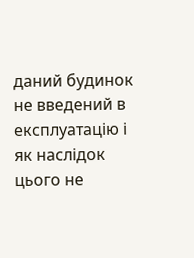даний будинок не введений в експлуатацію і як наслідок цього не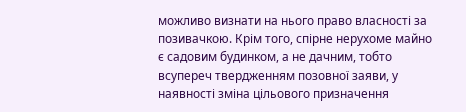можливо визнати на нього право власності за позивачкою. Крім того, спірне нерухоме майно є садовим будинком, а не дачним, тобто всупереч твердженням позовної заяви, у наявності зміна цільового призначення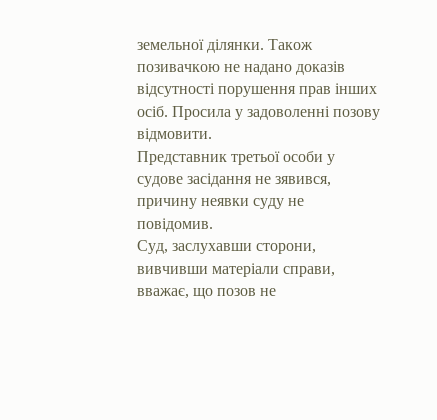земельної ділянки. Також позивачкою не надано доказів відсутності порушення прав інших осіб. Просила у задоволенні позову відмовити.
Представник третьої особи у судове засідання не зявився, причину неявки суду не повідомив.
Суд, заслухавши сторони, вивчивши матеріали справи, вважає, що позов не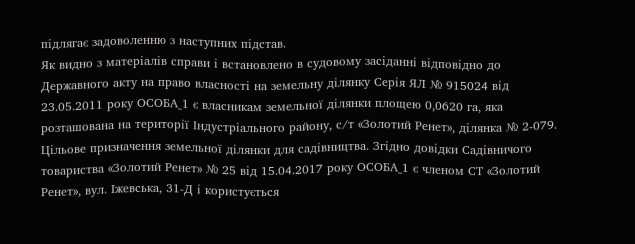підлягає задоволенню з наступних підстав.
Як видно з матеріалів справи і встановлено в судовому засіданні відповідно до Державного акту на право власності на земельну ділянку Серія ЯЛ № 915024 від 23.05.2011 року ОСОБА_1 є власникам земельної ділянки площею 0,0620 га, яка розташована на території Індустріального району, с/т «Золотий Ренет», ділянка № 2-079. Цільове призначення земельної ділянки для садівництва. Згідно довідки Садівничого товариства «Золотий Ренет» № 25 від 15.04.2017 року ОСОБА_1 є членом СТ «Золотий Ренет», вул. Іжевська, 31-Д і користується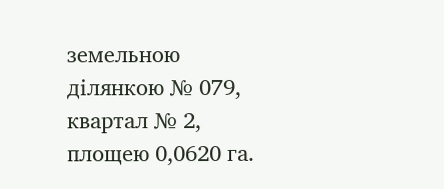земельною ділянкою № 079, квартал № 2, площею 0,0620 га.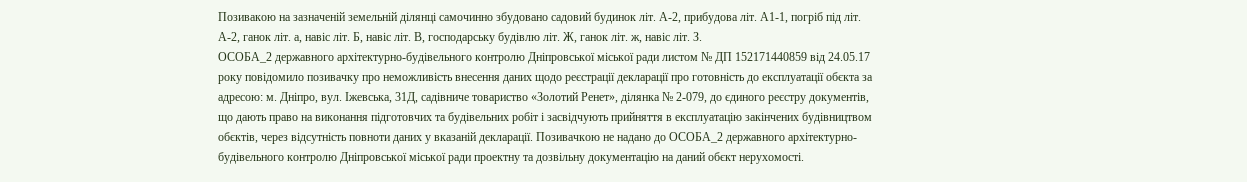Позивакою на зазначеній земельній ділянці самочинно збудовано садовий будинок літ. А-2, прибудова літ. А1-1, погріб під літ. А-2, ганок літ. а, навіс літ. Б, навіс літ. В, господарську будівлю літ. Ж, ганок літ. ж, навіс літ. З.
ОСОБА_2 державного архітектурно-будівельного контролю Дніпровської міської ради листом № ДП 152171440859 від 24.05.17 року повідомило позивачку про неможливість внесення даних щодо реєстрації декларації про готовність до експлуатації обєкта за адресою: м. Дніпро, вул. Іжевська, 31Д, садівниче товариство «Золотий Ренет», ділянка № 2-079, до єдиного реєстру документів, що дають право на виконання підготовчих та будівельних робіт і засвідчують прийняття в експлуатацію закінчених будівництвом обєктів, через відсутність повноти даних у вказаній декларації. Позивачкою не надано до ОСОБА_2 державного архітектурно-будівельного контролю Дніпровської міської ради проектну та дозвільну документацію на даний обєкт нерухомості.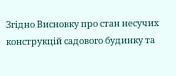Згідно Висновку про стан несучих конструкцій садового будинку та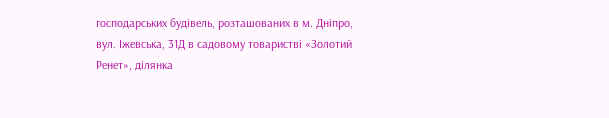господарських будівель, розташованих в м. Дніпро, вул. Іжевська, 31Д в садовому товаристві «Золотий Ренет», ділянка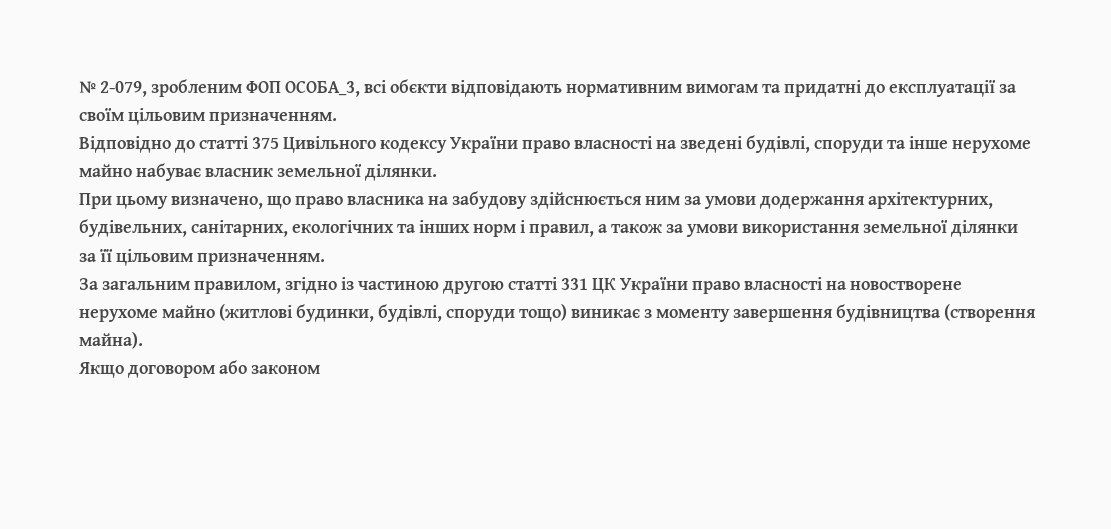№ 2-079, зробленим ФОП ОСОБА_3, всі обєкти відповідають нормативним вимогам та придатні до експлуатації за своїм цільовим призначенням.
Відповідно до статті 375 Цивільного кодексу України право власності на зведені будівлі, споруди та інше нерухоме майно набуває власник земельної ділянки.
При цьому визначено, що право власника на забудову здійснюється ним за умови додержання архітектурних, будівельних, санітарних, екологічних та інших норм і правил, а також за умови використання земельної ділянки за її цільовим призначенням.
За загальним правилом, згідно із частиною другою статті 331 ЦК України право власності на новостворене нерухоме майно (житлові будинки, будівлі, споруди тощо) виникає з моменту завершення будівництва (створення майна).
Якщо договором або законом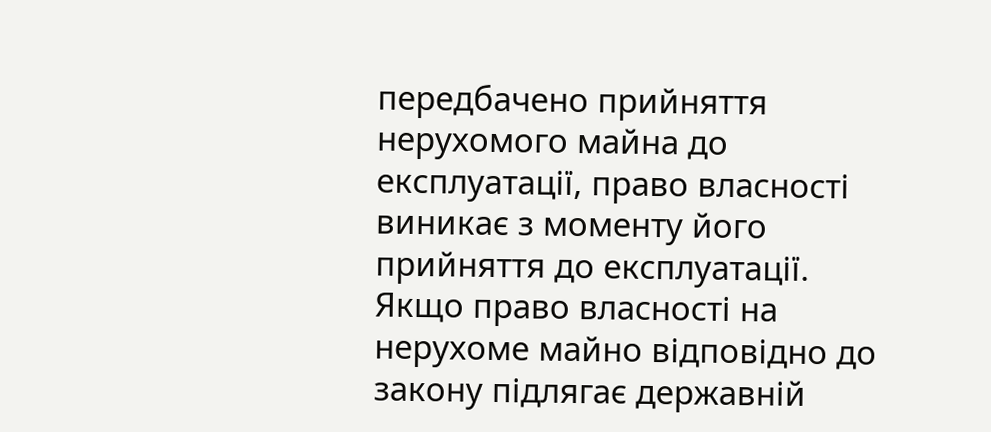передбачено прийняття нерухомого майна до експлуатації, право власності виникає з моменту його прийняття до експлуатації.
Якщо право власності на нерухоме майно відповідно до закону підлягає державній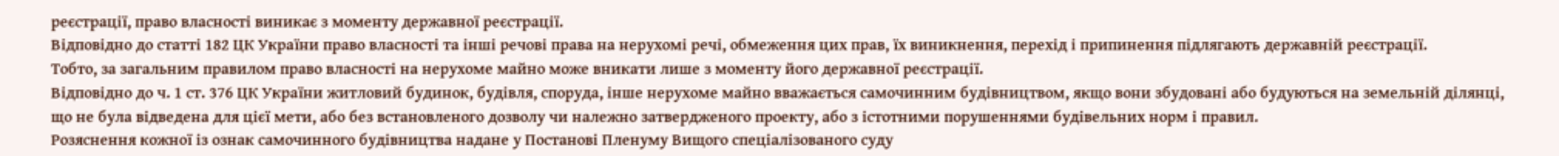реєстрації, право власності виникає з моменту державної реєстрації.
Відповідно до статті 182 ЦК України право власності та інші речові права на нерухомі речі, обмеження цих прав, їх виникнення, перехід і припинення підлягають державній реєстрації.
Тобто, за загальним правилом право власності на нерухоме майно може вникати лише з моменту його державної реєстрації.
Відповідно до ч. 1 ст. 376 ЦК України житловий будинок, будівля, споруда, інше нерухоме майно вважається самочинним будівництвом, якщо вони збудовані або будуються на земельній ділянці, що не була відведена для цієї мети, або без встановленого дозволу чи належно затвердженого проекту, або з істотними порушеннями будівельних норм і правил.
Розяснення кожної із ознак самочинного будівництва надане у Постанові Пленуму Вищого спеціалізованого суду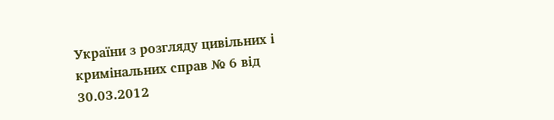України з розгляду цивільних і кримінальних справ № 6 від 30.03.2012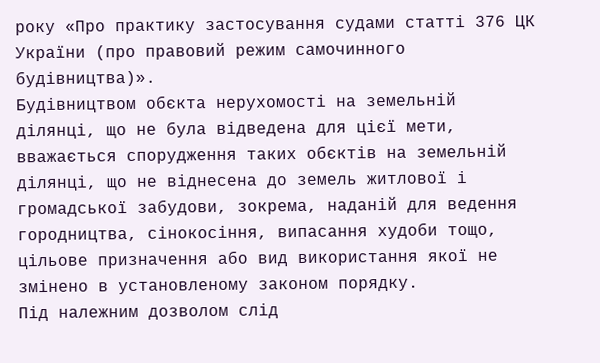року «Про практику застосування судами статті 376 ЦК України (про правовий режим самочинного будівництва)».
Будівництвом обєкта нерухомості на земельній ділянці, що не була відведена для цієї мети, вважається спорудження таких обєктів на земельній ділянці, що не віднесена до земель житлової і громадської забудови, зокрема, наданій для ведення городництва, сінокосіння, випасання худоби тощо, цільове призначення або вид використання якої не змінено в установленому законом порядку.
Під належним дозволом слід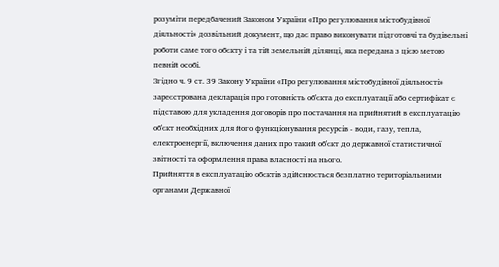розуміти передбачений Законом України «Про регулювання містобудівної діяльності» дозвільний документ, що дає право виконувати підготовчі та будівельні роботи саме того обєкту і та тій земельній ділянці, яка передана з цією метою певній особі.
Згідно ч. 9 ст. 39 Закону України «Про регулювання містобудівної діяльності» зареєстрована декларація про готовність об'єкта до експлуатації або сертифікат є підставою для укладення договорів про постачання на прийнятий в експлуатацію об'єкт необхідних для його функціонування ресурсів - води, газу, тепла, електроенергії, включення даних про такий об'єкт до державної статистичної звітності та оформлення права власності на нього.
Прийняття в експлуатацію обєктів здійснюється безплатно територіальними органами Державної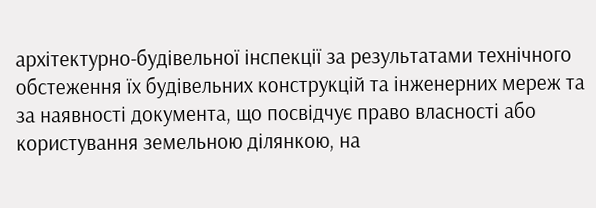архітектурно-будівельної інспекції за результатами технічного обстеження їх будівельних конструкцій та інженерних мереж та за наявності документа, що посвідчує право власності або користування земельною ділянкою, на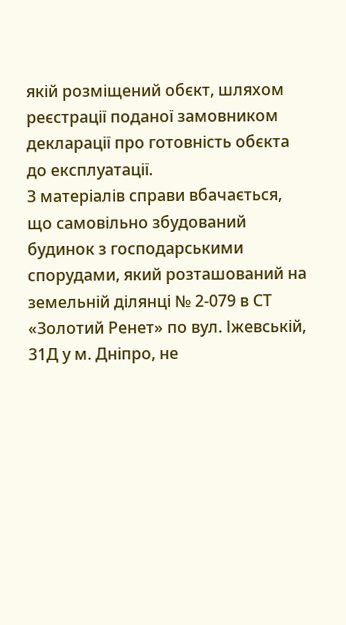якій розміщений обєкт, шляхом реєстрації поданої замовником декларації про готовність обєкта до експлуатації.
З матеріалів справи вбачається, що самовільно збудований будинок з господарськими спорудами, який розташований на земельній ділянці № 2-079 в СТ «Золотий Ренет» по вул. Іжевській, 31Д у м. Дніпро, не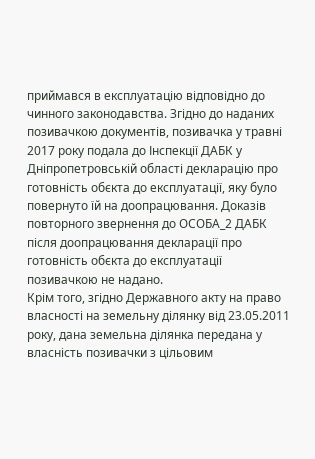приймався в експлуатацію відповідно до чинного законодавства. Згідно до наданих позивачкою документів, позивачка у травні 2017 року подала до Інспекції ДАБК у Дніпропетровській області декларацію про готовність обєкта до експлуатації, яку було повернуто їй на доопрацювання. Доказів повторного звернення до ОСОБА_2 ДАБК після доопрацювання декларації про готовність обєкта до експлуатації позивачкою не надано.
Крім того, згідно Державного акту на право власності на земельну ділянку від 23.05.2011 року, дана земельна ділянка передана у власність позивачки з цільовим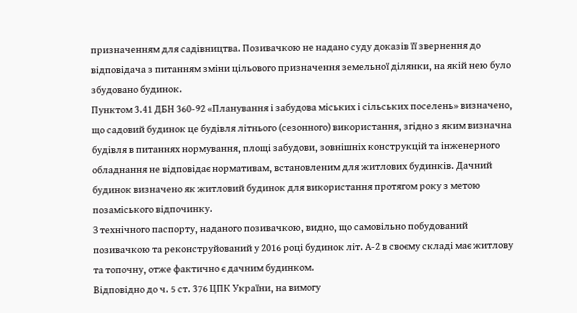призначенням для садівництва. Позивачкою не надано суду доказів її звернення до відповідача з питанням зміни цільового призначення земельної ділянки, на якій нею було збудовано будинок.
Пунктом 3.41 ДБН 360-92 «Планування і забудова міських і сільських поселень» визначено, що садовий будинок це будівля літнього (сезонного) використання, згідно з яким визначна будівля в питаннях нормування, площі забудови, зовнішніх конструкцій та інженерного обладнання не відповідає нормативам, встановленим для житлових будинків. Дачний будинок визначено як житловий будинок для використання протягом року з метою позаміського відпочинку.
З технічного паспорту, наданого позивачкою, видно, що самовільно побудований позивачкою та реконструйований у 2016 році будинок літ. А-2 в своєму складі має житлову та топочну, отже фактично є дачним будинком.
Відповідно до ч. 5 ст. 376 ЦПК України, на вимогу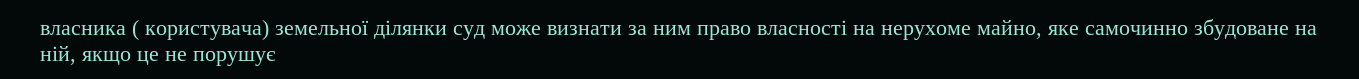власника ( користувача) земельної ділянки суд може визнати за ним право власності на нерухоме майно, яке самочинно збудоване на ній, якщо це не порушує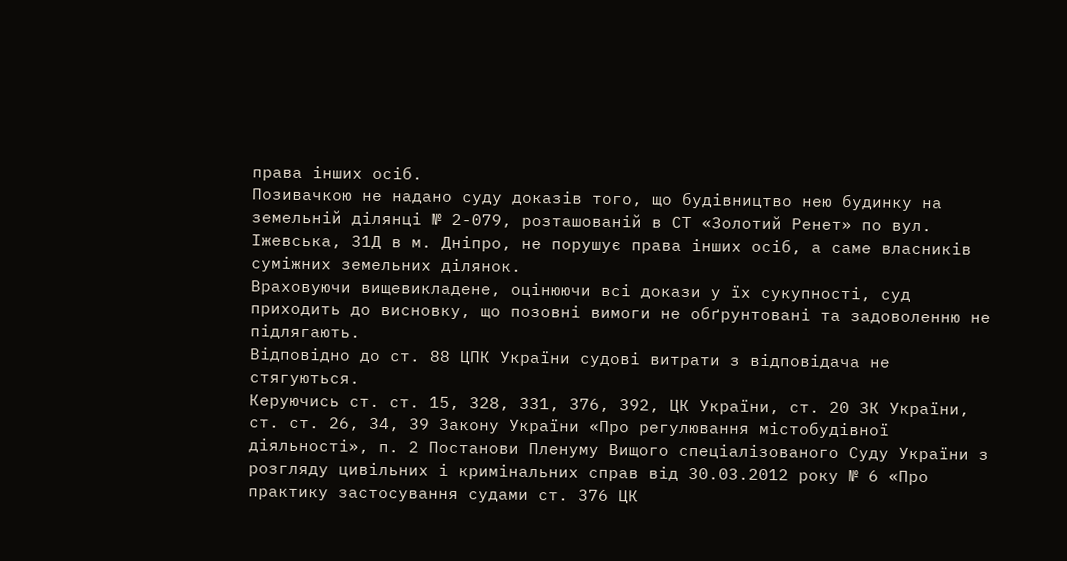права інших осіб.
Позивачкою не надано суду доказів того, що будівництво нею будинку на земельній ділянці № 2-079, розташованій в СТ «Золотий Ренет» по вул. Іжевська, 31Д в м. Дніпро, не порушує права інших осіб, а саме власників суміжних земельних ділянок.
Враховуючи вищевикладене, оцінюючи всі докази у їх сукупності, суд приходить до висновку, що позовні вимоги не обґрунтовані та задоволенню не підлягають.
Відповідно до ст. 88 ЦПК України судові витрати з відповідача не стягуються.
Керуючись ст. ст. 15, 328, 331, 376, 392, ЦК України, ст. 20 ЗК України, ст. ст. 26, 34, 39 Закону України «Про регулювання містобудівної діяльності», п. 2 Постанови Пленуму Вищого спеціалізованого Суду України з розгляду цивільних і кримінальних справ від 30.03.2012 року № 6 «Про практику застосування судами ст. 376 ЦК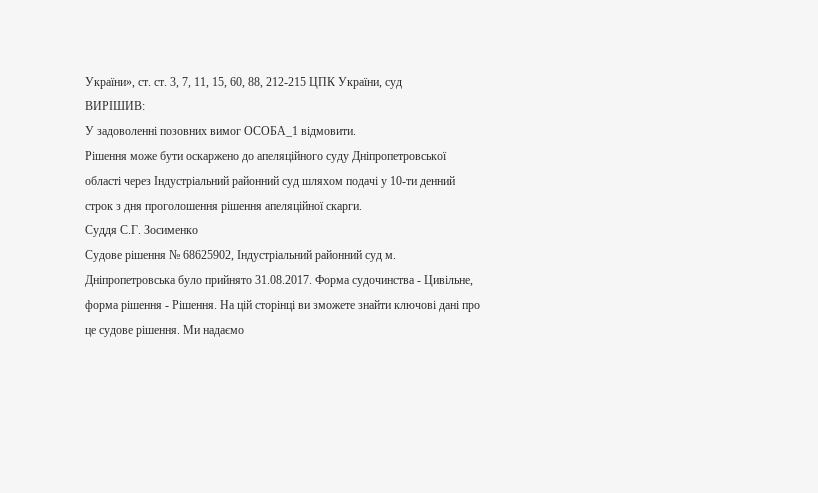України», ст. ст. 3, 7, 11, 15, 60, 88, 212-215 ЦПК України, суд
ВИРІШИВ:
У задоволенні позовних вимог ОСОБА_1 відмовити.
Рішення може бути оскаржено до апеляційного суду Дніпропетровської області через Індустріальний районний суд шляхом подачі у 10-ти денний строк з дня проголошення рішення апеляційної скарги.
Суддя С.Г. Зосименко
Судове рішення № 68625902, Індустріальний районний суд м. Дніпропетровська було прийнято 31.08.2017. Форма судочинства - Цивільне, форма рішення - Рішення. На цій сторінці ви зможете знайти ключові дані про це судове рішення. Ми надаємо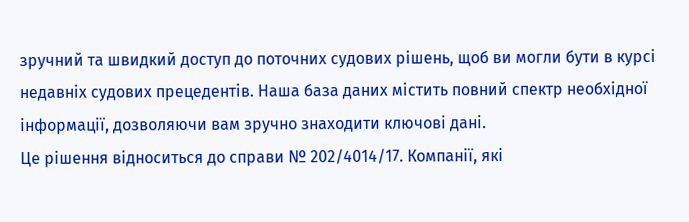зручний та швидкий доступ до поточних судових рішень, щоб ви могли бути в курсі недавніх судових прецедентів. Наша база даних містить повний спектр необхідної інформації, дозволяючи вам зручно знаходити ключові дані.
Це рішення відноситься до справи № 202/4014/17. Компанії, які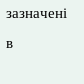зазначені в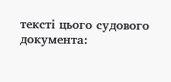тексті цього судового документа: